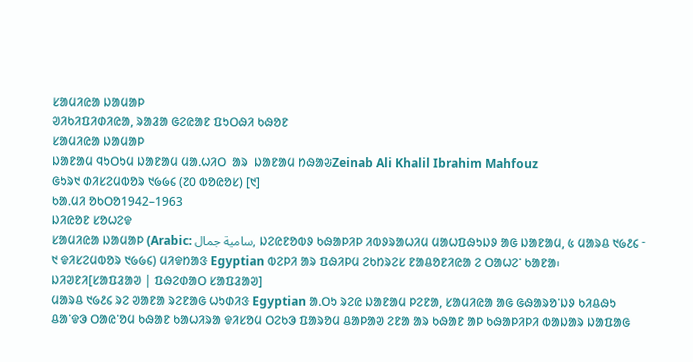ᱥᱟᱢᱤᱭᱟ ᱡᱟᱢᱟᱞ
ᱣᱤᱠᱤᱯᱤᱰᱤᱭᱟ, ᱨᱟᱲᱟ ᱜᱮᱭᱟᱱ ᱯᱩᱛᱷᱤ ᱠᱷᱚᱱ
ᱥᱟᱢᱤᱭᱟ ᱡᱟᱢᱟᱞ
ᱡᱟᱱᱟᱢ ᱧᱩᱛᱩᱢ ᱡᱟᱱᱟᱢ ᱢᱟᱹᱦᱤᱛ  ᱟᱨ  ᱡᱟᱱᱟᱢ ᱴᱷᱟᱶZeinab Ali Khalil Ibrahim Mahfouz
ᱜᱩᱨ᱑ ᱰᱤᱥᱮᱢᱵᱚᱨ ᱑᱙᱙᱔ (᱗᱐ ᱵᱚᱭᱚᱥ) [᱑]
ᱠᱟᱹᱢᱤ ᱚᱠᱛᱚ1942–1963
ᱡᱤᱭᱚᱱ ᱥᱚᱦᱮᱫ
ᱥᱟᱢᱤᱭᱟ ᱡᱟᱢᱟᱞ (Arabic: سامية جمال, ᱡᱮᱭᱱᱚᱵᱽ ᱠᱷᱟᱞᱤᱞ ᱤᱵᱽᱨᱟᱦᱤᱢ ᱢᱟᱦᱯᱷᱩᱡᱽ ᱟᱜ ᱡᱟᱱᱟᱢ, ᱕ ᱢᱟᱨᱪ ᱑᱙᱒᱔ ᱼ ᱑ ᱫᱤᱥᱮᱢᱵᱚᱨ ᱑᱙᱙᱔) ᱢᱤᱫᱴᱟᱝ Egyptian ᱵᱮᱞᱤ ᱟᱨ ᱯᱷᱤᱞᱢ ᱮᱠᱴᱨᱮᱥ ᱱᱟᱪᱚᱱᱤᱭᱟ ᱮ ᱛᱟᱦᱮᱸ ᱠᱟᱱᱟ᱾
ᱡᱤᱣᱱᱤ[ᱥᱟᱯᱲᱟᱣ | ᱯᱷᱮᱰᱟᱛ ᱥᱟᱯᱲᱟᱣ]
ᱢᱟᱨᱪ ᱑᱙᱒᱔ ᱨᱮ ᱣᱟᱱᱟ ᱨᱮᱱᱟᱜ ᱦᱩᱰᱤᱝ Egyptian ᱟᱹᱛᱩ ᱨᱮᱭ ᱡᱟᱱᱟᱢ ᱞᱮᱱᱟ, ᱥᱟᱢᱤᱭᱟ ᱟᱜ ᱜᱷᱟᱨᱚᱸᱡᱽ ᱠᱤᱪᱷᱩ ᱪᱟᱸᱫᱳ ᱛᱟᱭᱸᱚᱢ ᱠᱷᱟᱱ ᱠᱟᱦᱤᱨᱟ ᱫᱤᱥᱚᱢ ᱛᱮᱠᱳ ᱯᱟᱨᱚᱢ ᱪᱟᱞᱟᱣ ᱮᱱᱟ ᱟᱨ ᱠᱷᱟᱱ ᱟᱞ ᱠᱷᱟᱞᱤᱞᱤ ᱵᱟᱡᱟᱨ ᱡᱟᱯᱟᱜ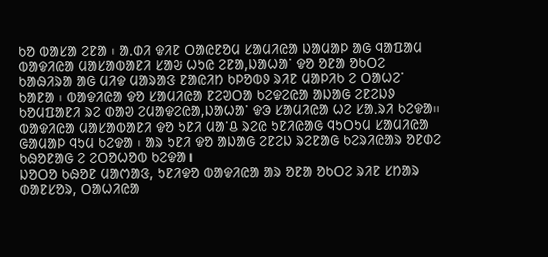ᱠᱚ ᱵᱟᱥᱟ ᱮᱱᱟ ᱾ ᱟᱹᱰᱤ ᱫᱤᱱ ᱛᱟᱭᱱᱚᱢ ᱥᱟᱢᱤᱭᱟ ᱡᱟᱢᱟᱞ ᱟᱜ ᱧᱟᱯᱟᱢ ᱵᱟᱫᱤᱭᱟ ᱢᱟᱥᱟᱵᱟᱱᱤ ᱥᱟᱶ ᱦᱩᱭ ᱮᱱᱟ,ᱡᱟᱦᱟᱸ ᱫᱚ ᱚᱱᱟ ᱚᱠᱛᱮ ᱠᱟᱷᱤᱨᱟ ᱟᱜ ᱢᱤᱫ ᱢᱟᱨᱟᱝ ᱱᱟᱭᱤᱴ ᱠᱞᱚᱵᱽ ᱨᱤᱱ ᱢᱟᱞᱤᱠ ᱮ ᱛᱟᱦᱮᱸ ᱠᱟᱱᱟ ᱾ ᱵᱟᱫᱤᱭᱟ ᱫᱚ ᱥᱟᱢᱤᱭᱟ ᱱᱮᱣᱛᱟ ᱠᱮᱫᱮᱭᱟ ᱟᱡᱟᱜ ᱮᱱᱮᱡᱽ ᱠᱚᱢᱯᱟᱱᱤ ᱨᱮ ᱰᱟᱣ ᱮᱢᱟᱫᱮᱭᱟ,ᱡᱟᱦᱟᱸ ᱫᱳ ᱥᱟᱢᱤᱭᱟ ᱦᱮ ᱥᱟᱹᱨᱤ ᱠᱮᱫᱟ᱿ ᱵᱟᱫᱤᱭᱟ ᱢᱟᱥᱟᱵᱟᱱᱤ ᱫᱚ ᱩᱱᱤ ᱢᱟᱸᱪ ᱨᱮᱭ ᱩᱱᱤᱭᱟᱜ ᱧᱩᱛᱩᱢ ᱥᱟᱢᱤᱭᱟ ᱜᱟᱢᱟᱞ ᱧᱩᱢ ᱠᱮᱫᱟ ᱾ ᱟᱨ ᱩᱱᱤ ᱫᱚ ᱟᱡᱟᱜ ᱮᱱᱮᱡ ᱨᱮᱱᱟᱜ ᱠᱮᱨᱤᱭᱟᱨ ᱚᱱᱰᱮ ᱠᱷᱚᱱᱟᱜ ᱮ ᱮᱛᱚᱦᱚᱵ ᱠᱮᱫᱟ।
ᱡᱚᱛᱚ ᱠᱷᱚᱱ ᱢᱟᱬᱟᱝ, ᱩᱱᱤᱫᱚ ᱵᱟᱫᱤᱭᱟ ᱟᱨ ᱚᱱᱟ ᱚᱠᱛᱮ ᱨᱤᱱ ᱥᱴᱟᱨ ᱰᱟᱱᱥᱚᱨ, ᱛᱟᱦᱤᱭᱟ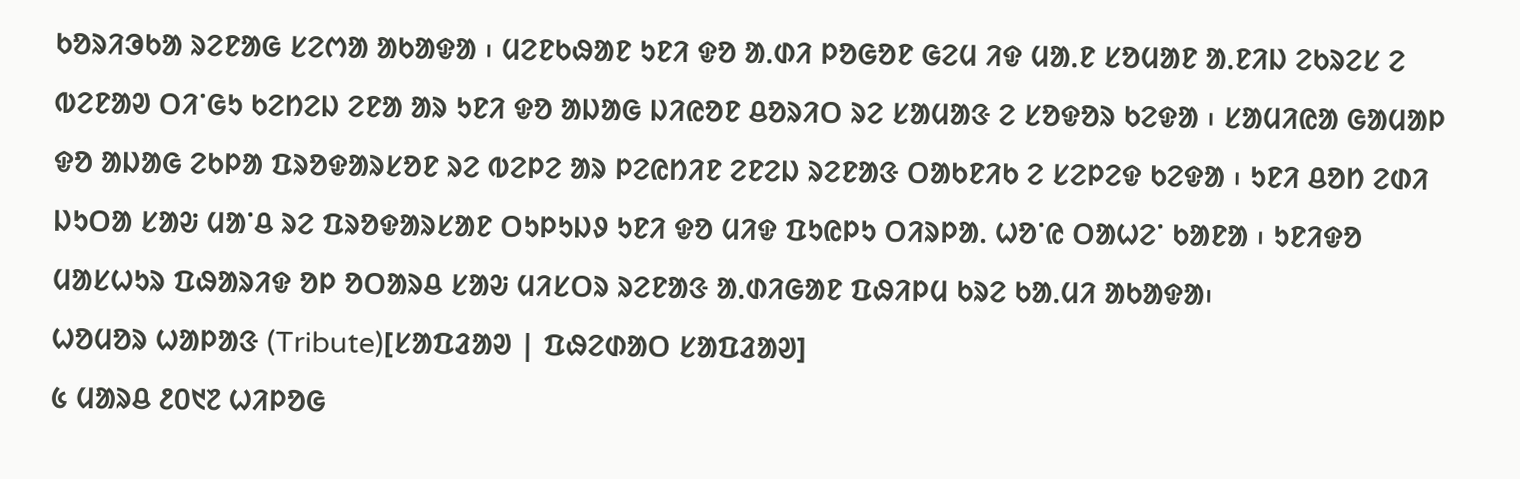ᱠᱚᱨᱤᱳᱠᱟ ᱨᱮᱱᱟᱜ ᱥᱮᱬᱟ ᱟᱠᱟᱫᱟ ᱾ ᱢᱮᱱᱠᱷᱟᱱ ᱩᱱᱤ ᱫᱚ ᱟᱹᱰᱤ ᱞᱚᱜᱚᱱ ᱜᱮᱢ ᱤᱫ ᱢᱟᱹᱱ ᱥᱚᱢᱟᱱ ᱟᱹᱱᱤᱡ ᱮᱠᱨᱮᱥ ᱮ ᱵᱮᱱᱟᱣ ᱛᱤᱸᱜᱩ ᱠᱮᱴᱮᱡ ᱮᱱᱟ ᱟᱨ ᱩᱱᱤ ᱫᱚ ᱟᱡᱟᱜ ᱡᱤᱭᱚᱱ ᱪᱚᱨᱤᱛ ᱨᱮ ᱥᱟᱢᱟᱝ ᱮ ᱥᱚᱫᱚᱨ ᱠᱮᱫᱟ ᱾ ᱥᱟᱢᱤᱭᱟ ᱜᱟᱢᱟᱞ ᱫᱚ ᱟᱡᱟᱜ ᱮᱠᱞᱟ ᱯᱨᱚᱫᱟᱨᱥᱚᱱ ᱨᱮ ᱵᱮᱞᱮ ᱟᱨ ᱞᱮᱭᱴᱤᱱ ᱮᱱᱮᱡ ᱨᱮᱱᱟᱝ ᱛᱟᱠᱱᱤᱠ ᱮ ᱥᱮᱞᱮᱫ ᱠᱮᱫᱟ ᱾ ᱩᱱᱤ ᱪᱚᱴ ᱮᱰᱤ ᱡᱩᱛᱟ ᱥᱟᱶ ᱢᱟᱸᱪ ᱨᱮ ᱯᱨᱚᱫᱟᱨᱥᱟᱱ ᱛᱩᱞᱩᱡᱽ ᱩᱱᱤ ᱫᱚ ᱢᱤᱫ ᱯᱩᱭᱞᱩ ᱛᱤᱨᱞᱟᱹ ᱦᱚᱸᱭ ᱛᱟᱦᱮᱸ ᱠᱟᱱᱟ ᱾ ᱩᱱᱤᱫᱚ ᱢᱟᱥᱦᱩᱨ ᱯᱷᱟᱨᱤᱫ ᱚᱞ ᱚᱛᱟᱨᱪ ᱥᱟᱶ ᱢᱤᱥᱛᱨ ᱨᱮᱱᱟᱝ ᱟᱹᱰᱤᱜᱟᱱ ᱯᱷᱤᱞᱢ ᱠᱨᱮ ᱠᱟᱹᱢᱤ ᱟᱠᱟᱫᱟ᱾
ᱦᱚᱢᱚᱨ ᱦᱟᱞᱟᱝ (Tribute)[ᱥᱟᱯᱲᱟᱣ | ᱯᱷᱮᱰᱟᱛ ᱥᱟᱯᱲᱟᱣ]
᱕ ᱢᱟᱨᱪ ᱒᱐᱑᱗ ᱦᱤᱞᱚᱜ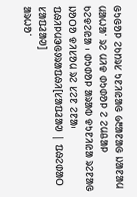ᱜᱩᱜᱚᱞ ᱮᱠᱴᱨᱥ ᱩᱱᱤᱭᱟᱜ ᱙᱓ᱟᱱᱟᱜ ᱡᱟᱱᱟᱢ ᱢᱟᱦᱟᱸ ᱨᱮ ᱢᱤᱫ ᱰᱩᱰᱚᱞ ᱮ ᱮᱢᱪᱟᱞ ᱠᱮᱫᱮᱭᱟ ᱾ ᱰᱩᱰᱚᱞ ᱟᱨᱟᱵ ᱫᱩᱱᱤᱭᱟ ᱨᱮᱱᱟᱜ ᱡᱚᱛᱚ ᱫᱤᱥᱚᱢ ᱨᱮ ᱥᱮᱱ ᱮᱱᱟ᱾
ᱯᱷᱤᱞᱢᱳᱜᱽᱨᱟᱯᱷᱤ[ᱥᱟᱯᱲᱟᱣ | ᱯᱷᱮᱰᱟᱛ ᱥᱟᱯᱲᱟᱣ]
ᱟᱨᱦᱚᱸ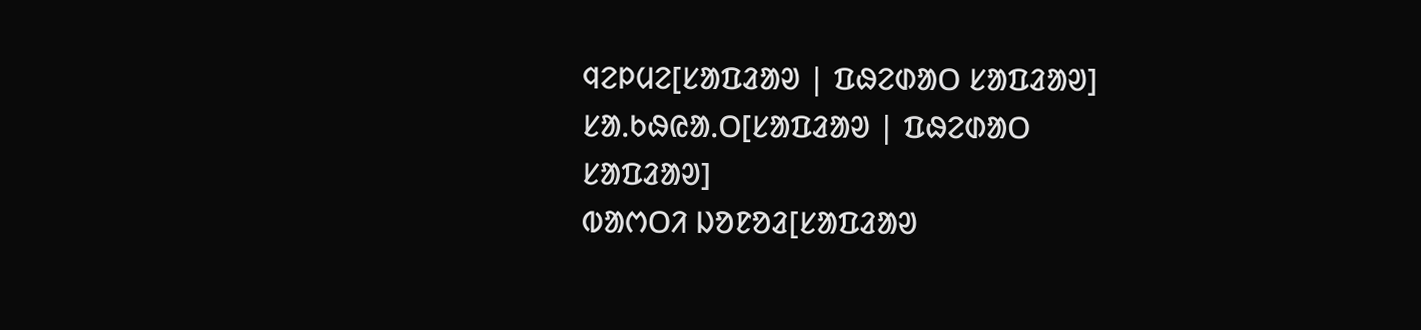ᱧᱮᱞᱢᱮ[ᱥᱟᱯᱲᱟᱣ | ᱯᱷᱮᱰᱟᱛ ᱥᱟᱯᱲᱟᱣ]
ᱥᱟᱹᱠᱷᱭᱟᱹᱛ[ᱥᱟᱯᱲᱟᱣ | ᱯᱷᱮᱰᱟᱛ ᱥᱟᱯᱲᱟᱣ]
ᱵᱟᱬᱛᱤ ᱡᱚᱱᱚᱲ[ᱥᱟᱯᱲᱟᱣ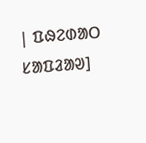| ᱯᱷᱮᱰᱟᱛ ᱥᱟᱯᱲᱟᱣ]